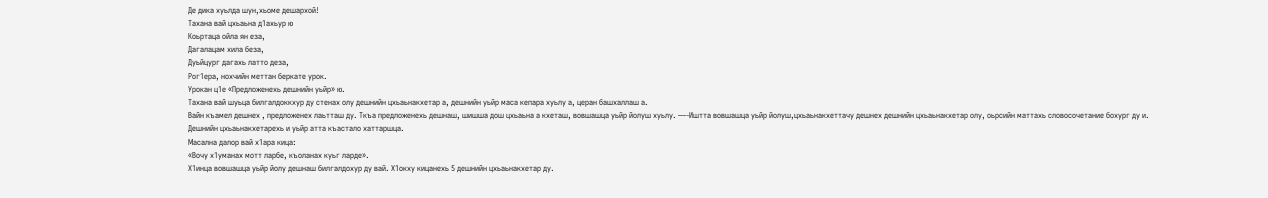Де дика хуьлда шун,хьоме дешархой!
Тахана вай цхьаьна д1ахьур ю
Коьртаца ойла ян еза,
Дагалацам хила беза,
Дуьйцург дагахь латто деза,
Рог1ера, нохчийн меттан беркате урок.
Урокан ц1е «Предложенехь дешнийн уьйр» ю.
Тахана вай шуьца билгалдоккхур ду стенах олу дешнийн цхьаьнакхетар а, дешнийн уьйр маса кепара хуьлу а, церан башхаллаш а.
Вайн къамел дешнех , предложенех лаьтташ ду. Ткъа предложенехь дешнаш, шишша дош цхьаьна а кхеташ, вовшашца уьйр йолуш хуьлу. —-Иштта вовшашца уьйр йолуш,цхьаьнакхеттачу дешнех дешнийн цхьаьнакхетар олу, оьрсийн маттахь словосочетание бохург ду и.
Дешнийн цхьаьнакхетарехь и уьйр атта къастало хаттаршца.
Масална далор вай х1ара кица:
«Вочу х1уманах мотт ларбе, къоланах куьг ларде».
Х1инца вовшашца уьйр йолу дешнаш билгалдохур ду вай. Х1окху кицанехь 5 дешнийн цхьаьнакхетар ду.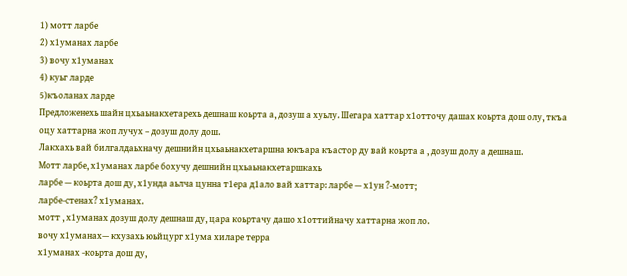1) мотт ларбе
2) х1уманах ларбе
3) вочу х1уманах
4) куьг ларде
5)къоланах ларде
Предложенехь шайн цхьаьнакхетарехь дешнаш коьрта а, дозуш а хуьлу. Шегара хаттар х1отточу дашах коьрта дош олу, ткъа оцу хаттарна жоп лучух – дозуш долу дош.
Лакхахь вай билгалдаьхначу дешнийн цхьаьнакхетаршна юкъара къастор ду вай коьрта а , дозуш долу а дешнаш.
Мотт ларбе, х1уманах ларбе бохучу дешнийн цхьаьнакхетаршкахь
ларбе — коьрта дош ду, х1унда аьлча цунна т1ера д1ало вай хаттар: ларбе — х1ун ?-мотт;
ларбе-стенах? х1уманах.
мотт , х1уманах дозуш долу дешнаш ду, цара коьртачу дашо х1оттийначу хаттарна жоп ло.
вочу х1уманах— кхузахь юьйцург х1ума хиларе терра
х1уманах -коьрта дош ду,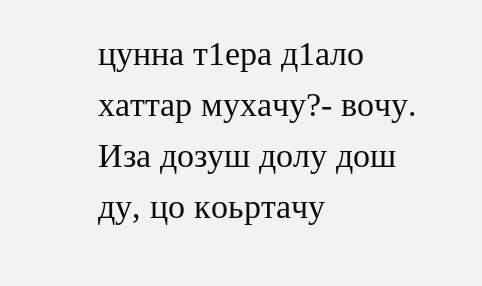цунна т1ера д1ало хаттар мухачу?- вочу.
Иза дозуш долу дош ду, цо коьртачу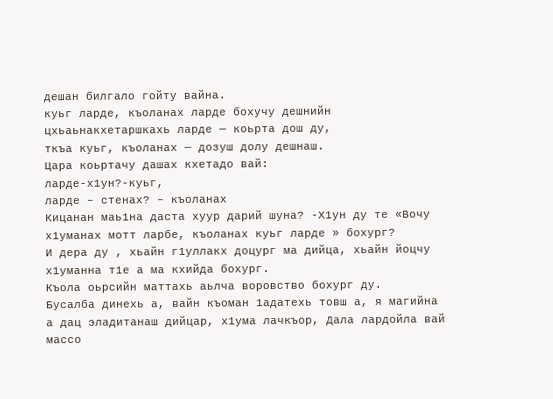дешан билгало гойту вайна.
куьг ларде, къоланах ларде бохучу дешнийн цхьаьнакхетаршкахь ларде — коьрта дош ду,
ткъа куьг, къоланах — дозуш долу дешнаш.
Цара коьртачу дашах кхетадо вай:
ларде-х1ун?-куьг,
ларде – стенах? – къоланах
Кицанан маь1на даста хуур дарий шуна? -Х1ун ду те «Вочу х1уманах мотт ларбе, къоланах куьг ларде » бохург?
И дера ду , хьайн г1уллакх доцург ма дийца, хьайн йоцчу х1уманна т1е а ма кхийда бохург.
Къола оьрсийн маттахь аьлча воровство бохург ду.
Бусалба динехь а, вайн къоман 1адатехь товш а, я магийна а дац эладитанаш дийцар, х1ума лачкъор, Дала лардойла вай массо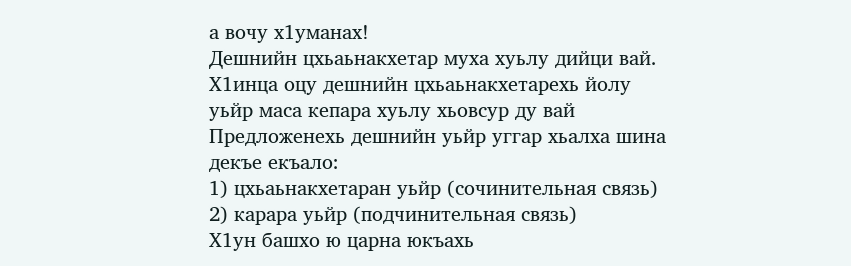а вочу х1уманах!
Дешнийн цхьаьнакхетар муха хуьлу дийци вай.
Х1инца оцу дешнийн цхьаьнакхетарехь йолу уьйр маса кепара хуьлу хьовсур ду вай
Предложенехь дешнийн уьйр уггар хьалха шина декъе екъало:
1) цхьаьнакхетаран уьйр (сочинительная связь)
2) карара уьйр (подчинительная связь)
Х1ун башхо ю царна юкъахь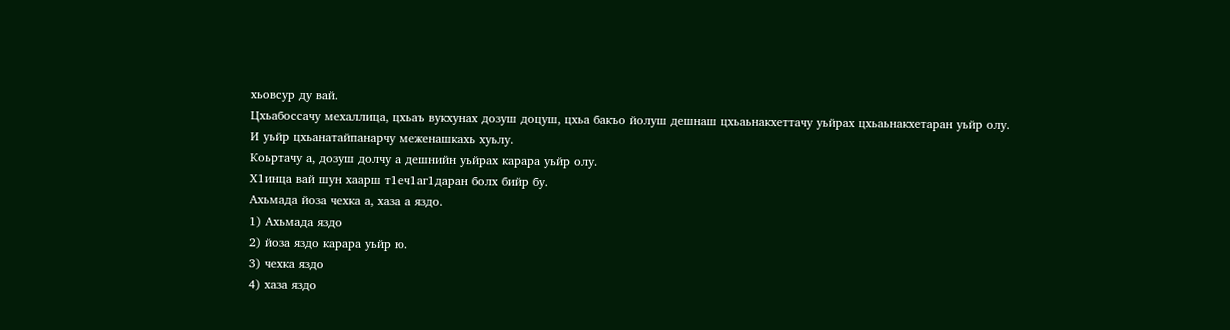хьовсур ду вай.
Цхьабоссачу мехаллица, цхьаъ вукхунах дозуш доцуш, цхьа бакъо йолуш дешнаш цхьаьнакхеттачу уьйрах цхьаьнакхетаран уьйр олу.
И уьйр цхьанатайпанарчу меженашкахь хуьлу.
Коьртачу а, дозуш долчу а дешнийн уьйрах карара уьйр олу.
Х1инца вай шун хаарш т1еч1аг1даран болх бийр бу.
Ахьмада йоза чехка а, хаза а яздо.
1) Ахьмада яздо
2) йоза яздо карара уьйр ю.
3) чехка яздо
4) хаза яздо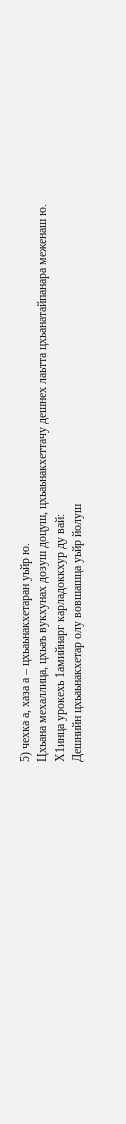5) чехка а, хаза а – цхьаьнакхетаран уьйр ю.
Цхьана мехаллица, цхьаъ вукхунах дозуш доцуш, цхьаьнакхеттачу дешнех лаьтта цхьанатайпанара меженаш ю.
Х1инца урокехь 1амийнарг карладоккхур ду вай:
Дешнийн цхьаьнакхетар олу вовшашца уьйр йолуш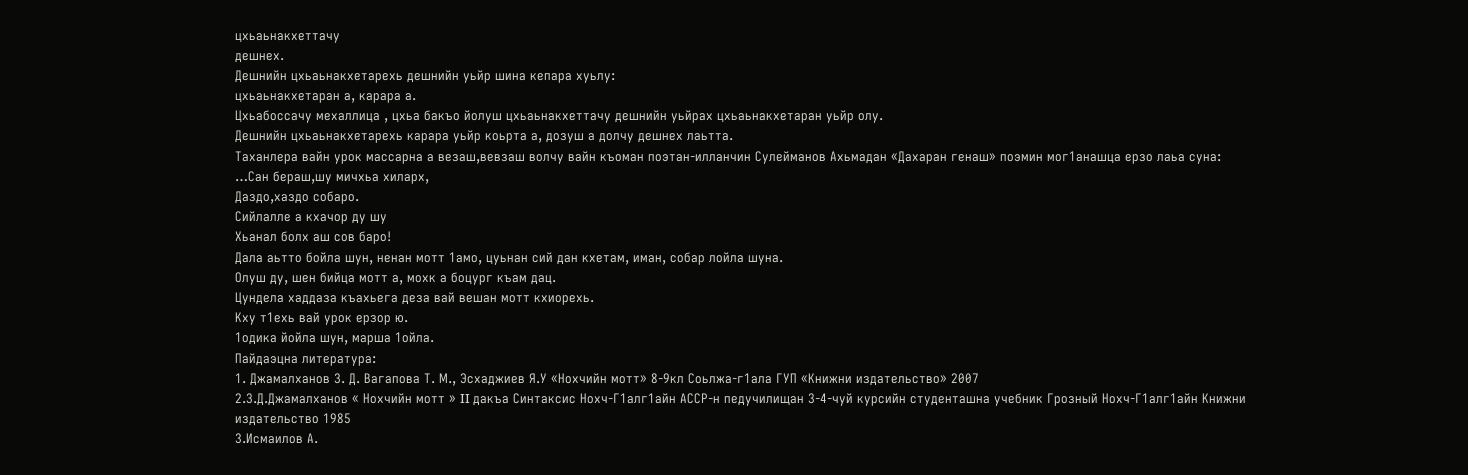цхьаьнакхеттачу
дешнех.
Дешнийн цхьаьнакхетарехь дешнийн уьйр шина кепара хуьлу:
цхьаьнакхетаран а, карара а.
Цхьабоссачу мехаллица , цхьа бакъо йолуш цхьаьнакхеттачу дешнийн уьйрах цхьаьнакхетаран уьйр олу.
Дешнийн цхьаьнакхетарехь карара уьйр коьрта а, дозуш а долчу дешнех лаьтта.
Таханлера вайн урок массарна а везаш,вевзаш волчу вайн къоман поэтан-илланчин Сулейманов Ахьмадан «Дахаран генаш» поэмин мог1анашца ерзо лаьа суна:
…Сан бераш,шу мичхьа хиларх,
Даздо,хаздо собаро.
Сийлалле а кхачор ду шу
Хьанал болх аш сов баро!
Дала аьтто бойла шун, ненан мотт 1амо, цуьнан сий дан кхетам, иман, собар лойла шуна.
Олуш ду, шен бийца мотт а, мохк а боцург къам дац.
Цундела хаддаза къахьега деза вай вешан мотт кхиорехь.
Кху т1ехь вай урок ерзор ю.
1одика йойла шун, марша 1ойла.
Пайдаэцна литература:
1. Джамалханов З. Д. Вагапова Т. М., Эсхаджиев Я.У «Нохчийн мотт» 8-9кл Соьлжа-г1ала ГУП «Книжни издательство» 2007
2.З.Д.Джамалханов « Нохчийн мотт » II дакъа Синтаксис Нохч-Г1алг1айн АССР-н педучилищан 3-4-чуй курсийн студенташна учебник Грозный Нохч-Г1алг1айн Книжни издательство 1985
3.Исмаилов А.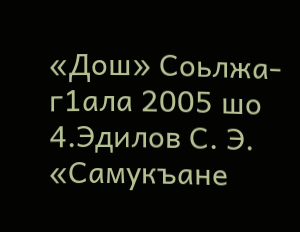«Дош» Соьлжа-г1ала 2005 шо
4.Эдилов С. Э. «Самукъане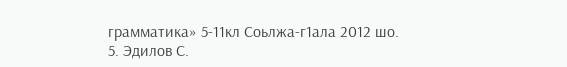грамматика» 5-11кл Соьлжа-г1ала 2012 шо.
5. Эдилов С.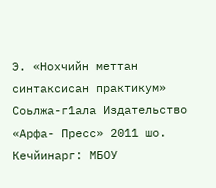Э. «Нохчийн меттан синтаксисан практикум» Соьлжа-г1ала Издательство «Арфа- Пресс» 2011 шо.
Кечйинарг: МБОУ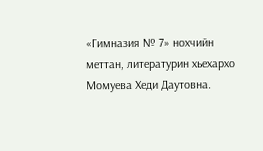«Гимназия № 7» нохчийн меттан, литературин хьехархо Момуева Хеди Даутовна.